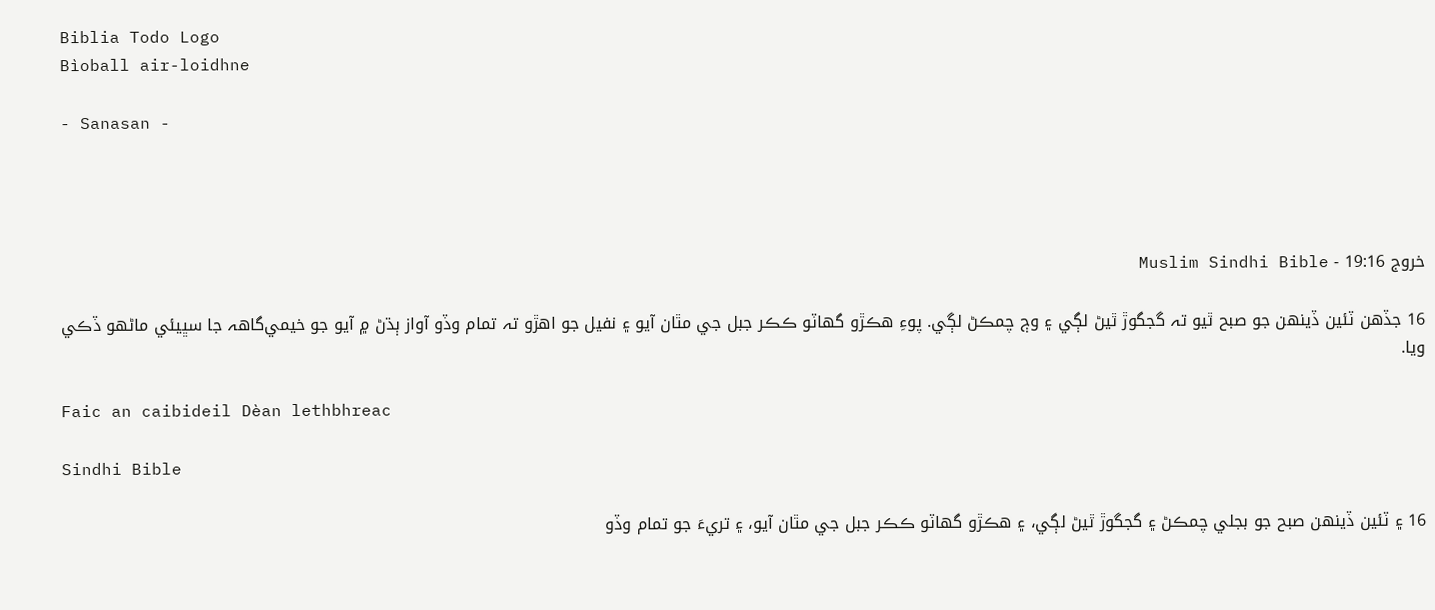Biblia Todo Logo
Bìoball air-loidhne

- Sanasan -




خروج 19:16 - Muslim Sindhi Bible

16 جڏهن ٽئين ڏينهن جو صبح ٿيو تہ گجگوڙ ٿيڻ لڳي ۽ وڄ چمڪڻ لڳي. پوءِ هڪڙو گھاٽو ڪڪر جبل جي مٿان آيو ۽ نفيل جو اهڙو تہ تمام وڏو آواز ٻڌڻ ۾ آيو جو خيمي‌گاهہ جا سڀيئي ماڻهو ڏڪي ويا.

Faic an caibideil Dèan lethbhreac

Sindhi Bible

16 ۽ ٽئين ڏينهن صبح جو بجلي چمڪڻ ۽ گجگوڙ ٿيڻ لڳي، ۽ هڪڙو گهاٽو ڪڪر جبل جي مٿان آيو، ۽ تريءَ جو تمام وڏو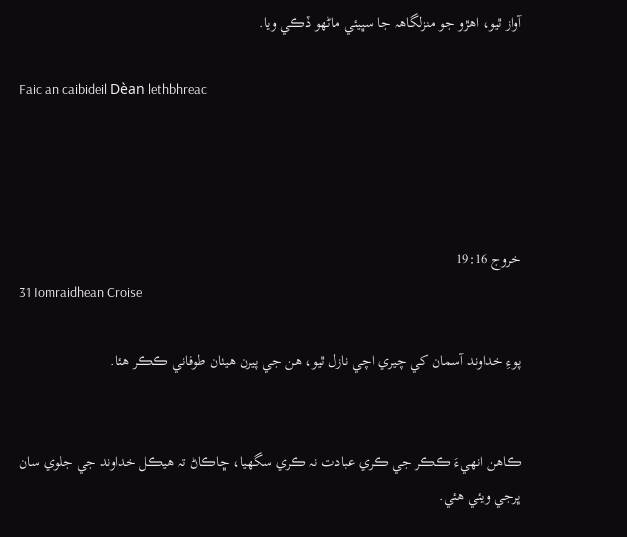آواز ٿيو، اهڙو جو منزلگاهہ جا سڀيئي ماڻهو ڏڪي ويا.

Faic an caibideil Dèan lethbhreac




خروج 19:16
31 Iomraidhean Croise

پوءِ خداوند آسمان کي چيري اچي نازل ٿيو، هن جي پيرن هيٺان طوفاني ڪڪر هئا.


ڪاهن انهيءَ ڪڪر جي ڪري عبادت نہ ڪري سگھيا، ڇاڪاڻ تہ هيڪل خداوند جي جلوي سان ڀرجي ويئي هئي.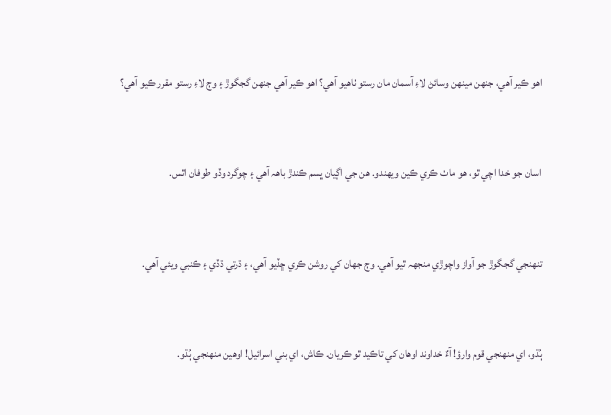اهو ڪير آهي، جنهن مينهن وسائڻ لاءِ آسمان مان رستو ٺاهيو آهي؟ اهو ڪير آهي جنهن گجگوڙ ۽ وڄ لاءِ رستو مقرر ڪيو آهي؟


اسان جو خدا اچي ٿو، هو ماٺ ڪري ڪين ويهندو. هن جي اڳيان ڀسم ڪندڙ باهہ آهي ۽ چوگرد وڏو طوفان اٿس.


تنهنجي گجگوڙ جو آواز واچوڙي منجھہ ٿيو آهي. وڄ جهان کي روشن ڪري ڇڏيو آهي، ۽ ڌرتي ڌڏي ۽ ڪنبي ويئي آهي.


ٻُڌو، اي منهنجي قوم وارؤ! آءٌ خداوند اوهان کي تاڪيد ٿو ڪريان. ڪاش، اي بني اسرائيل! اوهين منهنجي ٻُڌو.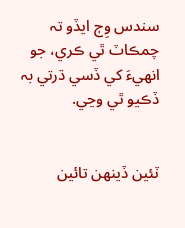سندس وِڄ ايڏو تہ چمڪاٽ ٿي ڪري، جو انهيءَ کي ڏسي ڌرتي بہ ڏڪيو ٿي وڃي.


ٽئين ڏينهن تائين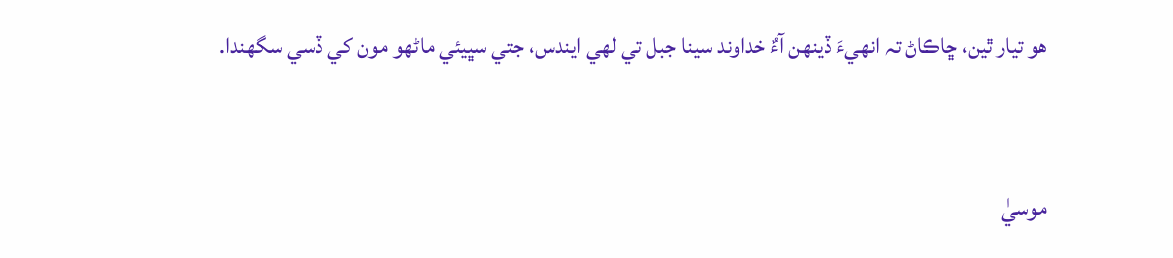هو تيار ٿين، ڇاڪاڻ تہ انهيءَ ڏينهن آءٌ خداوند سينا جبل تي لهي ايندس، جتي سڀيئي ماڻهو مون کي ڏسي سگھندا.


موسيٰ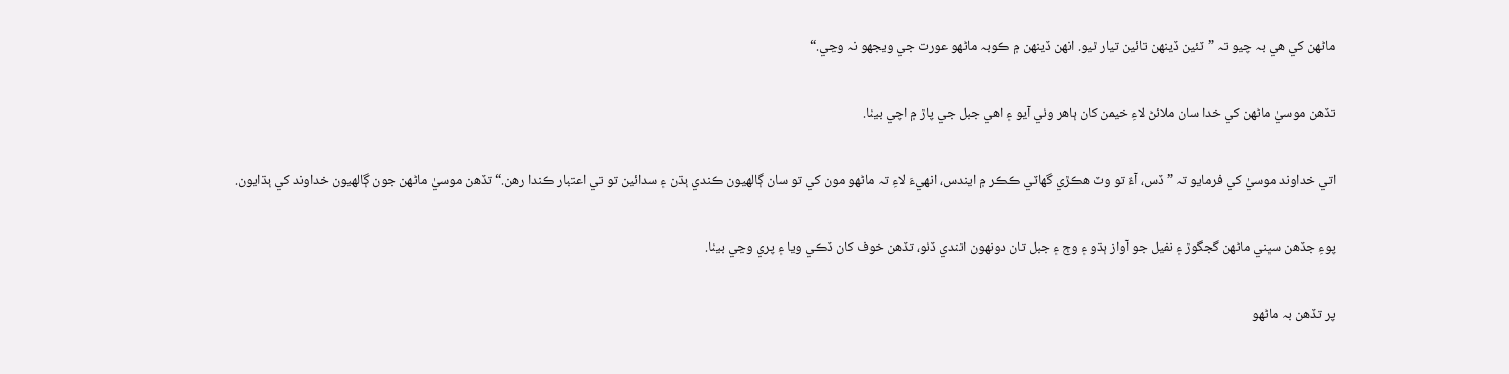ماڻهن کي هي بہ چيو تہ ”ٽئين ڏينهن تائين تيار ٿيو. انهن ڏينهن ۾ ڪوبہ ماڻهو عورت جي ويجھو نہ وڃي.“


تڏهن موسيٰ ماڻهن کي خدا سان ملائڻ لاءِ خيمن کان ٻاهر وٺي آيو ۽ اهي جبل جي پاڙ ۾ اچي بيٺا.


اتي خداوند موسيٰ کي فرمايو تہ ”ڏس، آءٌ تو وٽ هڪڙي گھاٽي ڪڪر ۾ ايندس، انهيءَ لاءِ تہ ماڻهو مون کي تو سان ڳالهيون ڪندي ٻڌن ۽ سدائين تو تي اعتبار ڪندا رهن.“ تڏهن موسيٰ ماڻهن جون ڳالهيون خداوند کي ٻڌايون.


پوءِ جڏهن سڀني ماڻهن گجگوڙ ۽ نفيل جو آواز ٻڌو ۽ وڄ ۽ جبل تان دونهون اٿندي ڏٺو، تڏهن خوف کان ڏڪي ويا ۽ پري وڃي بيٺا.


پر تڏهن بہ ماڻهو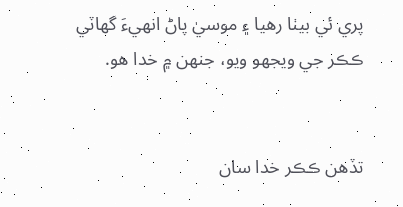پري ئي بيٺا رهيا ۽ موسيٰ پاڻ انهيءَ گھاٽي ڪڪر جي ويجھو ويو، جنهن ۾ خدا هو.


تڏهن ڪڪر خدا سان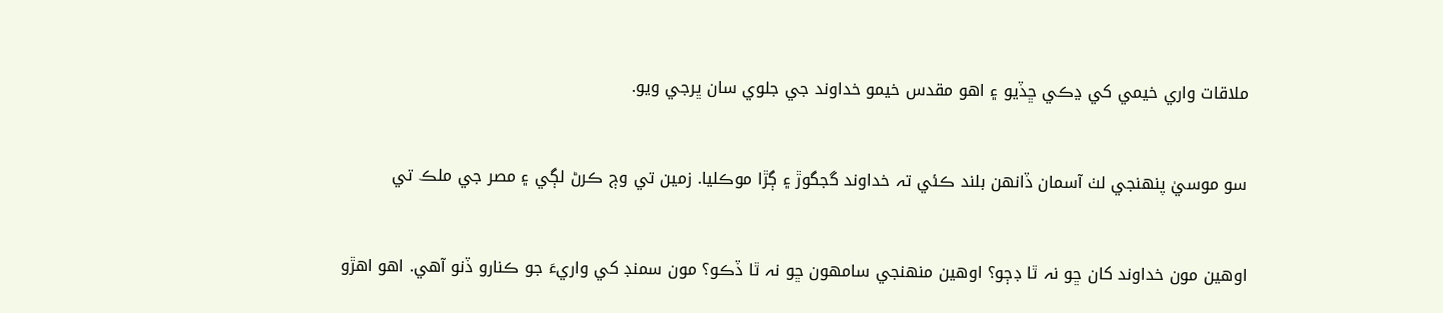ملاقات واري خيمي کي ڍڪي ڇڏيو ۽ اهو مقدس خيمو خداوند جي جلوي سان ڀرجي ويو.


سو موسيٰ پنهنجي لٺ آسمان ڏانهن بلند ڪئي تہ خداوند گجگوڙ ۽ ڳڙا موڪليا. زمين تي وڄ ڪرڻ لڳي ۽ مصر جي ملڪ تي


اوهين مون خداوند کان ڇو نہ ٿا ڊڄو؟ اوهين منهنجي سامهون ڇو نہ ٿا ڏڪو؟ مون سمنڊ کي واريءَ جو ڪنارو ڏنو آهي. اهو اهڙو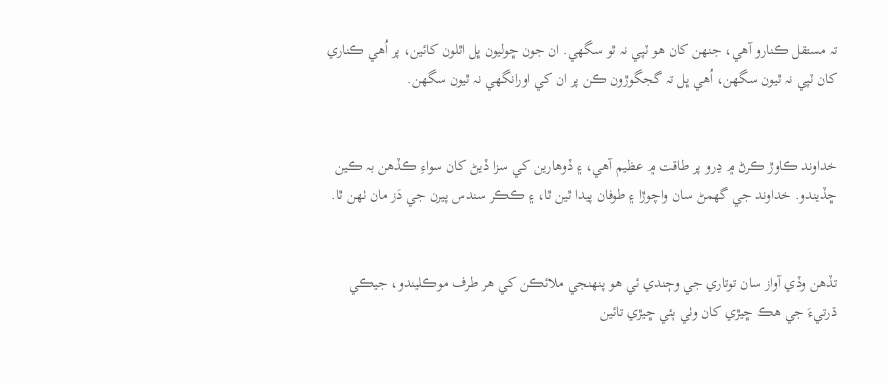تہ مستقل ڪنارو آهي، جنهن کان هو ٽپي نہ ٿو سگھي. ان جون ڇوليون ڀل اٿلون کائين، پر اُهي ڪناري کان ٽپي نہ ٿيون سگھن، اُهي ڀل تہ گجگوڙون ڪن پر ان کي اورانگھي نہ ٿيون سگھن.


خداوند ڪاوڙ ڪرڻ ۾ ڍرو پر طاقت ۾ عظيم آهي، ۽ ڏوهارين کي سزا ڏيڻ کان سواءِ ڪڏهن بہ ڪين ڇڏيندو. خداوند جي گھمڻ سان واچوڙا ۽ طوفان پيدا ٿين ٿا، ۽ ڪڪر سندس پيرن جي دَز مان ٺهن ٿا.


تڏهن وڏي آواز سان توتاري جي وڄندي ئي هو پنهنجي ملائڪن کي هر طرف موڪليندو، جيڪي ڌرتيءَ جي هڪ ڇيڙي کان وٺي ٻئي ڇيڙي تائين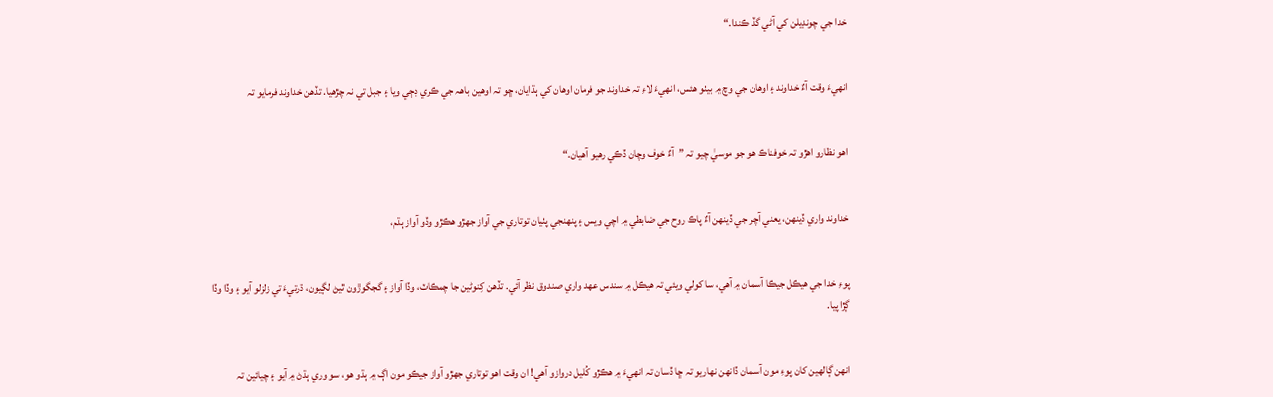خدا جي چونڊيلن کي آڻي گڏ ڪندا.“


انهيءَ وقت آءٌ خداوند ۽ اوهان جي وچ ۾ بيٺو هئس، انهيءَ لاءِ تہ خداوند جو فرمان اوهان کي ٻڌايان، ڇو تہ اوهين باهہ جي ڪري ڊڄي ويا ۽ جبل تي نہ چڙهيا. تڏهن خداوند فرمايو تہ


اهو نظارو اهڙو تہ خوفناڪ هو جو موسيٰ چيو تہ ”آءٌ خوف وچان ڏڪي رهيو آهيان.“


خداوند واري ڏينهن، يعني آچر جي ڏينهن آءٌ پاڪ روح جي ضابطي ۾ اچي ويس ۽ پنهنجي پٺيان توتاري جي آواز جهڙو هڪڙو وڏو آواز ٻڌم،


پوءِ خدا جي هيڪل جيڪا آسمان ۾ آهي، سا کولي ويئي تہ هيڪل ۾ سندس عهد واري صندوق نظر آئي. تڏهن کِنوڻين جا چمڪاٽ، وڏا آواز ۽ گجگوڙون ٿيڻ لڳيون، ڌرتيءَ تي زلزلو آيو ۽ وڏا وڏا ڳڙا پيا.


انهن ڳالهين کان پوءِ مون آسمان ڏانهن نهاريو تہ ڇا ڏسان تہ انهيءَ ۾ هڪڙو کُليل دروازو آهي! ان وقت اهو توتاري جهڙو آواز جيڪو مون اڳ ۾ ٻڌو هو، سو وري ٻڌڻ ۾ آيو ۽ چيائين تہ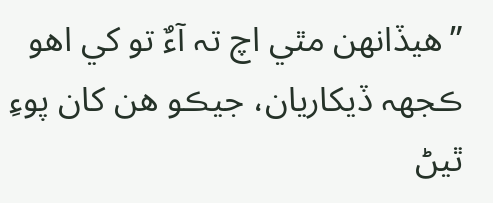”هيڏانهن مٿي اچ تہ آءٌ تو کي اهو ڪجھہ ڏيکاريان، جيڪو هن کان پوءِ ٿيڻ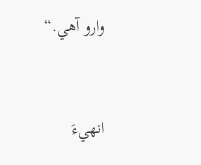وارو آهي.“


انهيءَ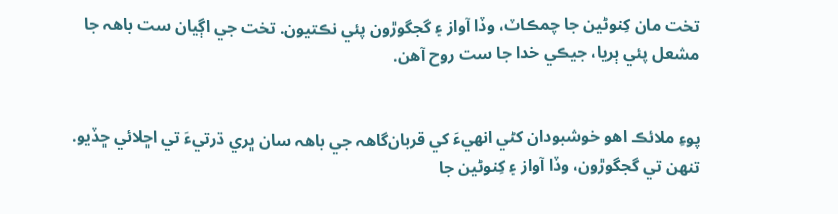تخت مان کِنوڻين جا چمڪاٽ، وڏا آواز ۽ گجگوڙون پئي نڪتيون. تخت جي اڳيان ست باهہ جا مشعل پئي ٻريا، جيڪي خدا جا ست روح آهن.


پوءِ ملائڪ اهو خوشبودان کڻي انهيءَ کي قربان‌گاهہ جي باهہ سان ڀري ڌرتيءَ تي اڇلائي ڇڏيو. تنهن تي گجگوڙون، وڏا آواز ۽ کِنوڻين جا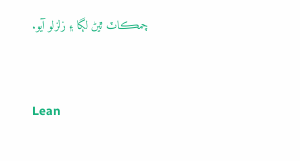چمڪاٽ ٿيڻ لڳا ۽ زلزلو آيو.


Lean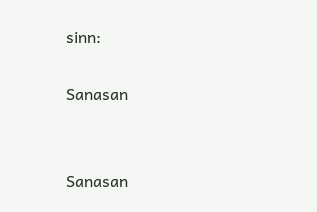sinn:

Sanasan


Sanasan